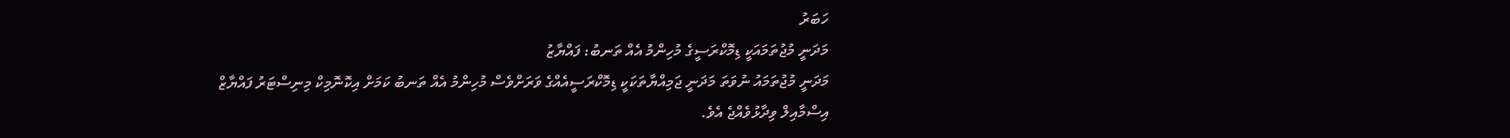ހަބަރު
މަދަނީ މުޖުތަމައަކީ ޑިމޮކްރަސީގެ މުހިންމު އެއް ތަނބު: ފައްޔާޒު
މަދަނީ މުޖުތަމައު ނުވަތަ މަދަނީ ޖަމިއްޔާތަކަކީ ޑިމޮކްރަސީއެއްގެ ވަރަށްވެސް މުހިންމު އެއް ތަނބު ކަމަށް އިކޮނޮމިކް މިނިސްޓަރު ފައްޔާޒް އިސްމާއިލް ވިދާޅުވެއްޖެ އެވެ.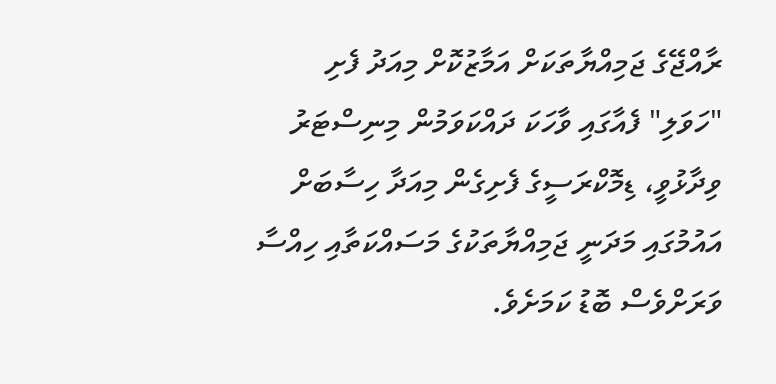ރާއްޖޭގެ ޖަމިއްޔާތަކަށް އަމާޒުކޮށް މިއަދު ފެށި "ހަވަލި" ފެއާގައި ވާހަކަ ދައްކަވަމުން މިނިސްޓަރު ވިދާޅުވީ، ޑިމޮކްރަސީގެ ފެށިގެން މިއަދާ ހިސާބަށް އައުމުގައި މަދަނީ ޖަމިއްޔާތަކުގެ މަސައްކަތާއި ހިއްސާ ވަރަށްވެސް ބޮޑު ކަމަށެވެ.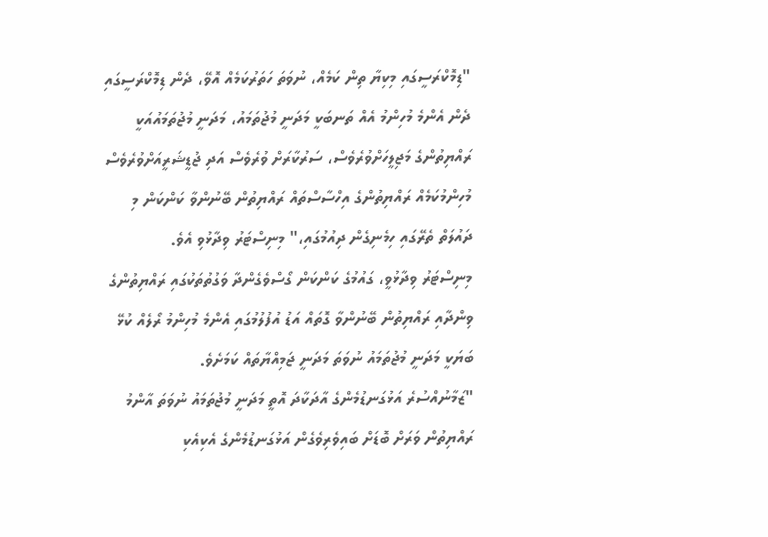"ޑިމޮކްރަސީގައި މިކިޔާ ތިން ކަމެއް، ނުވަތަ ހަތަރުކަމެއް އޮވޭ، ދެން ޑިމޮކްރަސީގައި ދެން އެންމެ މުހިންމު އެއް ތަނބަކީ މަދަނީ މުޖުތަމައު، މަދަނީ މުޖުތަމައުއަކީ ރައްޔިތުންގެ މަޖިލީހަށްވުރެވެސް، ސަރުކާރަށް ވުރެވެސް އަދި ޖުޑީޝަރީއަށްވުރެވެސް މުހިންމުކަމެއް ރައްޔިތުންގެ އިހްސާސްތައް ރައްޔިތުން ބޭނުންވާ ކަންކަން މި ދައުލަތް ތެރޭގައި ހިމެނިގެން ދިއުމުގައި،" މިނިސްޓަރު ވިދާޅުވި އެވެ.
މިނިސްޓަރު ވިދާޅުވީ، ގައުމުގެ ކަންކަން ގޯސްވެގެންދާ ވަގުތުތަކުގައި ރައްޔިތުންގެ ވިންދާއި ރައްޔިތުން ބޭނުންވާ ގޮތައް އަޑު އުފުލުމުގައި އެންމެ މުހިންމު ރޯލެއް ކުޅޭ ބަޔަކީ މަދަނީ މުޖުތަމައު ނުވަތަ މަދަނީ ޖަމިއްޔާތައް ކަމަށެވެ.
"ޒަމާނުއްސުރެ އަޅުގަނޑުމެންގެ އާދަކާދަ އޮތީ މަދަނީ މުޖުތަމައު ނުވަތަ އާންމު ރައްޔިތުން ވަރަށް ބޮޑަށް ބައިވެރިވެގެން އަޅުގަނޑުމެންގެ އެކިއެކި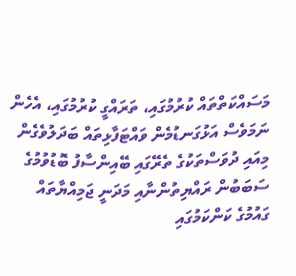މަސައްކަތްތައް ކުރުމުގައި، ތަރައްގީ ކުރުމުގައި، އެހެން ނަމަވެސް އަޅުގަނޑުމެން ވައްޓަފާޅިތައް ބަދަލުވެގެން މިއައި ދުވަސްތަކުގެ ތެރޭގައި ބޭއިންސާފު ބޮޑުވުމުގެ ސަބަބުން ރައްޔިތުންނާއި މަދަނީ ޖަމިއްޔާތައް ގައުމުގެ ކަންކަމުގައި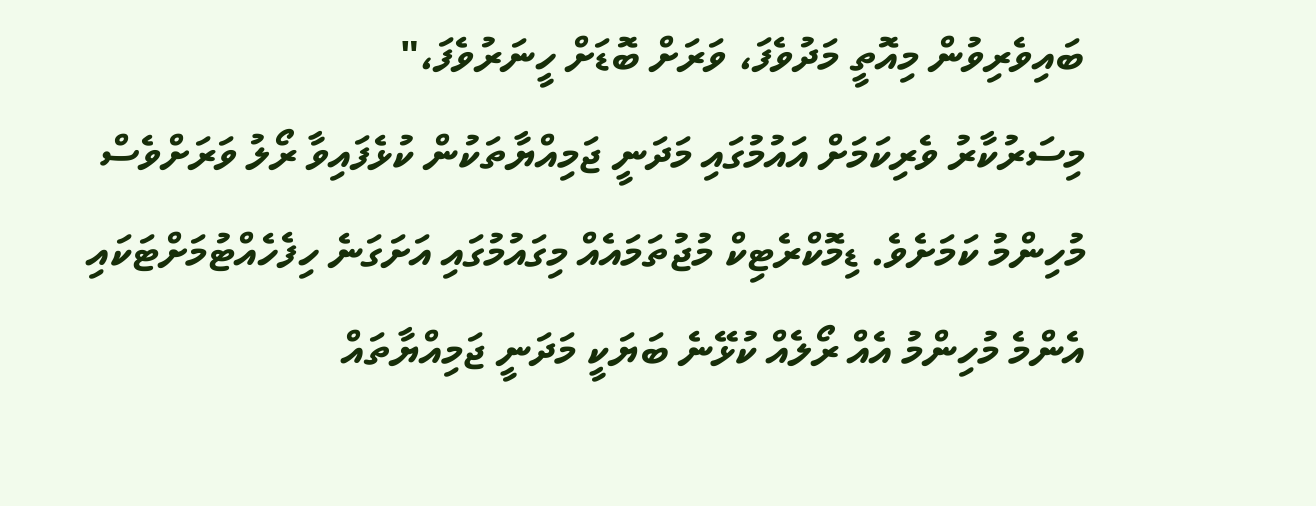ބައިވެރިވުން މިއޮތީ މަދުވެފަ، ވަރަށް ބޮޑަށް ހީނަރުވެފަ،"
މިސަރުކާރު ވެރިކަމަށް އައުމުގައި މަދަނީ ޖަމިއްޔާތަކުން ކުޅެފައިވާ ރޯލު ވަރަށްވެސް މުހިންމު ކަމަށެވެ. ޑިމޮކްރެޓިކް މުޖުތަމައެއް މިގައުމުގައި އަށަގަނެ ހިފެހެއްޓުމަށްޓަކައި އެންމެ މުހިންމު އެއް ރޯލެއް ކުޅޭނެ ބަޔަކީ މަދަނީ ޖަމިއްޔާތައް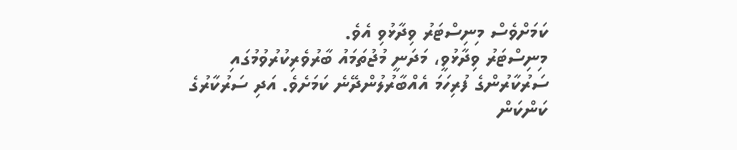ކަމަށްވެސް މިނިސްޓަރު ވިދާޅުވި އެވެ.
މިނިސްޓަރު ވިދާޅުވީ، މަދަނީ މުޖުތަމައު ބާރުވެރިކުރުވުމުގައި ސަރުކާރުންގެ ފުރިހަމަ އެއްބާރުލުންދޭނެ ކަމަށެވެ. އަދި ސަރުކާރުގެ ކަންކަން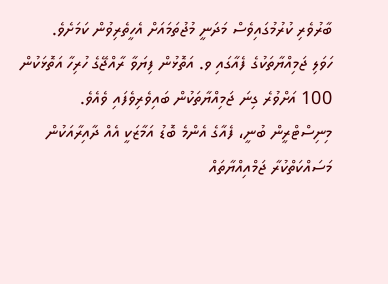ބާރުވެރި ކުރުމުގައިވެސް މަދަނީ މުޖުތަމައަށް އެހީތެރިވުން ކަމަށެވެ.
ހަވަލި ޖަމިއްޔާތަކުގެ ފެއާގައި ވ. އަތޮޅުން ފިޔަވާ ރާއްޖޭގެ ހުރިހާ އަތޮޅަކުން 100 އަށްވުރެ ގިނަ ޖަމިއްޔާތަކުން ބައިވެރިވެފައި ވެއެވެ.
މިނިސްޓްރީން ބުނީ، ފެއާގެ އެންމެ ބޮޑު އަމާޒަކީ އެއް ދާއިރާއަކުން މަސައްކަތްކުރާ ޖަމްއިއްޔާތައް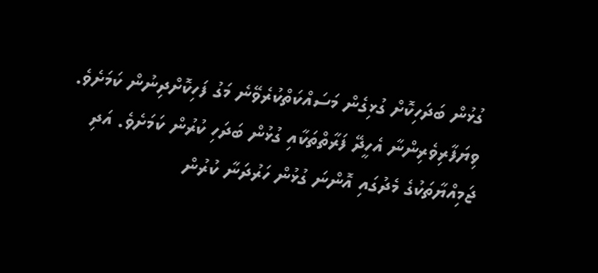ގުޅުން ބަދަހިކޮށް ގުޅިގެން މަސައްކަތްކުރެވޭނެ މަގު ފަހިކޮށްދިނުން ކަމަށެވެ. ވިޔަފާރިވެރިންނާ އެހީދޭ ފަރާތްތަކާއި ގުޅުން ބަދަހި ކުރުން ކަމަށެވެ. އަދި ޖަމިއްޔާތަކުގެ މެދުގައި އޮންނަ ގުޅުން ހަރުދަނާ ކުރުން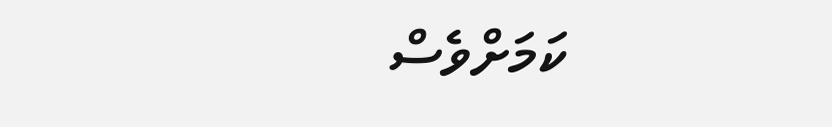ކަމަށްވެސް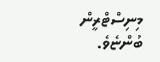މިނިސްޓްރީން ބުންޏެވެ.